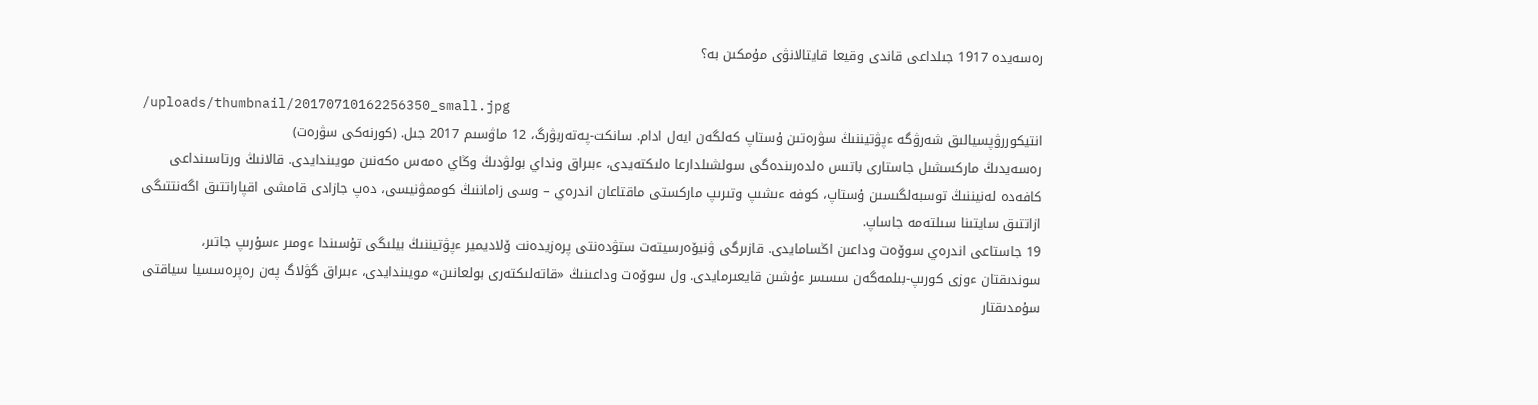رەسەيدە 1917 جىلداعى قاندى وقيعا قايتالانۋى مۇمكىن بە؟

/uploads/thumbnail/20170710162256350_small.jpg
انتيكوررۋپسيالىق شەرۋگە ءپۋتيننىڭ سۋرەتىن ۇستاپ كەلگەن ايەل ادام. سانكت-پەتەربۋرگ، 12 ماۋسىم 2017 جىل. (كورنەكى سۋرەت)
رەسەيدىڭ ماركسشىل جاستارى باتىس ەلدەرىندەگى سولشىلدارعا ەلىكتەيدى، ءبىراق ونداي بولۋدىڭ وڭاي ەمەس ەكەنىن مويىندايدى. قالانىڭ ورتاسىنداعى كافەدە لەنيننىڭ توسبەلگىسىن ۇستاپ، كوفە ءىشىپ وتىرىپ ماركستى ماقتاعان اندرەي – وسى زاماننىڭ كوممۋنيسى، دەپ جازادى قامشى اقپاراتتىق اگەنتتىگى ازاتتىق سايتىنا سىلتەمە جاساپ.
19 جاستاعى اندرەي سوۆەت وداعىن اڭسامايدى. قازىرگى ۋنيۆەرسيتەت ستۋدەنتى پرەزيدەنت ۆلاديمير ءپۋتيننىڭ بيلىگى تۇسىندا ءومىر ءسۇرىپ جاتىر، سوندىقتان ءوزى كورىپ-بىلمەگەن سسسر ءۇشىن قايعىرمايدى. ول سوۆەت وداعىنىڭ «قاتەلىكتەرى بولعانىن» مويىندايدى، ءبىراق گۋلاگ پەن رەپرەسسيا سياقتى سۇمدىقتار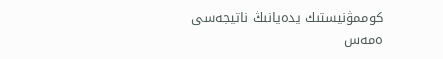كوممۋنيستىك يدەيانىڭ ناتيجەسى ەمەس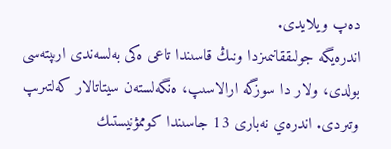دەپ ويلايدى.
اندرەيگە جولىققانىمىزدا ونىڭ قاسىندا تاعى ەكى بەلسەندى ارىپتەسى بولدى، ولار دا سوزگە ارالاسىپ، ەنگەلستەن سيتاتالار كەلتىرىپ وتىردى. اندرەي نەبارى 13 جاسىندا كوممۋنيستىك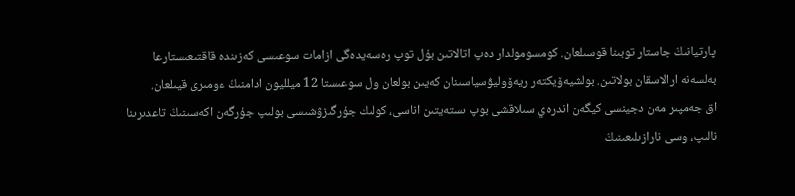پارتيانىڭ جاستار توبىنا قوسىلعان. كومسومولدار دەپ اتالاتىن بۇل توپ رەسەيدەگى ازامات سوعىسى كەزىندە قاقتىعىستارعا بەلسەنە ارالاسقان بولاتىن. بولشيەۆيكتەر ريەۆوليۋسياسىنان كەيىن بولعان ول سوعىستا 12 ميلليون ادامنىڭ ءومىرى قيىلعان.
اق جەمپىر مەن دجينسى كيگەن اندرەي سىلاقشى بوپ ىستەيتىن اناسى، كولىك جۇرگىزۋشىسى بولىپ جۇرگەن اكەسىنىڭ تاعدىرىنا نالىپ، وسى نارازىلىعىنىڭ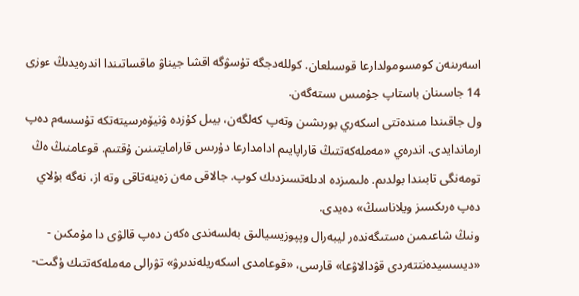اسەرىنەن كومسومولدارعا قوسىلعان. كوللەدجگە تۇسۋگە اقشا جيناۋ ماقساتىندا اندرەيدىڭ ءوزى 14 جاسىنان باستاپ جۇمىس ىستەگەن.
ول جاقىندا مىندەتتى اسكەري بورىشىن وتەپ كەلگەن، بيىل كۇزدە ۋنيۆەرسيتەتكە تۇسسەم دەپ ارماندايدى. اندرەي «مەملەكەتتىڭ قاراپايىم ادامدارعا دۇرىس قارامايتىنىن ۇقتىم. قوعامنىڭ ەڭ تومەنگى تابىندا بولدىم. ەلىمىزدە ادىلەتسىزدىك كوپ. جالاقى مەن زەينەتاقى وتە از، نەگە بۇلاي دەپ ەرىكسىز ويلاناسىڭ» دەيدى.
ونىڭ شاعىمىن ەستىگەندەر ليبەرال وپپوزيسيالىق بەلسەندى ەكەن دەپ قالۋى دا مۇمكىن - «ديسسيدەنتتەردى قۋدالاۋعا» قارسى، «قوعامدى اسكەريلەندىرۋ» تۋرالى مەملەكەتتىك ۇگىت-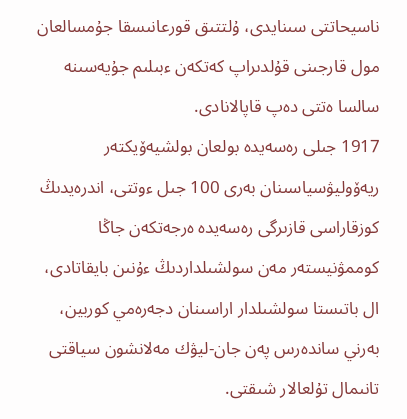ناسيحاتتى سىنايدى، ۇلتتىق قورعانىسقا جۇمسالعان مول قارجىنى قۇلدىراپ كەتكەن ءبىلىم جۇيەسىنە سالسا ەتتى دەپ قاپالانادى.
1917 جىلى رەسەيدە بولعان بولشيەۆيكتەر ريەۆوليۋسياسىنان بەرى 100 جىل ءوتتى، اندرەيدىڭ كوزقاراسى قازىرگى رەسەيدە ەرجەتكەن جاڭا كوممۋنيستەر مەن سولشىلداردىڭ ءۇنىن بايقاتادى، ال باتىستا سولشىلدار اراسىنان دجەرەمي كوربين، بەرني ساندەرس پەن جان-ليۋك مەلانشون سياقتى تانىمال تۇلعالار شىقتى.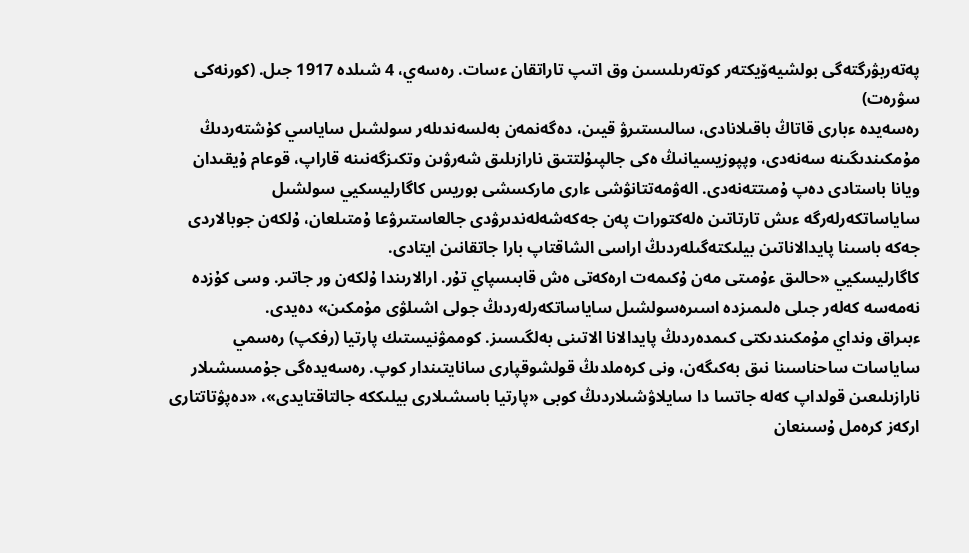پەتەربۋرگتەگى بولشيەۆيكتەر كوتەرىلىسىن وق اتىپ تاراتقان ءسات. رەسەي، 4 شىلدە 1917 جىل. (كورنەكى سۋرەت)
رەسەيدە ءبارى قاتاڭ باقىلانادى، سالىستىرۋ قيىن، دەگەنمەن بەلسەندىلەر سولشىل ساياسي كۇشتەردىڭ مۇمكىندىگىنە سەنەدى، وپپوزيسيانىڭ ەكى جالپىۇلتتىق نارازىلىق شەرۋىن وتكىزگەنىنە قاراپ، قوعام ۇيقىدان ويانا باستادى دەپ ۇمىتتەنەدى. الەۋمەتتانۋشى ءارى ماركسشى بوريس كاگارليسكيي سولشىل ساياساتكەرلەرگە ءىش تارتاتىن ەلەكتورات پەن جەكەشەلەندىرۋدى جالعاستىرۋعا ۇمتىلعان، ۇلكەن جوبالاردى جەكە باسىنا پايدالاناتىن بيلىكتەگىلەردىڭ اراسى الشاقتاپ بارا جاتقانىن ايتادى.
كاگارليسكيي «حالىق ءۇمىتى مەن ۇكىمەت ارەكەتى ەش قابىسپاي تۇر. ارالارىندا ۇلكەن ور جاتىر. وسى كۇزدە نەمەسە كەلەر جىلى ەلىمىزدە اسىرەسولشىل ساياساتكەرلەردىڭ جولى اشىلۋى مۇمكىن» دەيدى.
ءبىراق ونداي مۇمكىندىكتى كىمدەردىڭ پايدالانا الاتىنى بەلگىسىز. كوممۋنيستىك پارتيا (رفكپ) رەسمي ساياسات ساحناسىنا نىق بەكىگەن، ونى كرەملدىڭ قولشوقپارى سانايتىندار كوپ. رەسەيدەگى جۇمىسشىلار نارازىلىعىن قولداپ كەلە جاتسا دا سايلاۋشىلاردىڭ كوبى «پارتيا باسشىلارى بيلىككە جالتاقتايدى»، «دەپۋتاتتارى اركەز كرەمل ۇسىنعان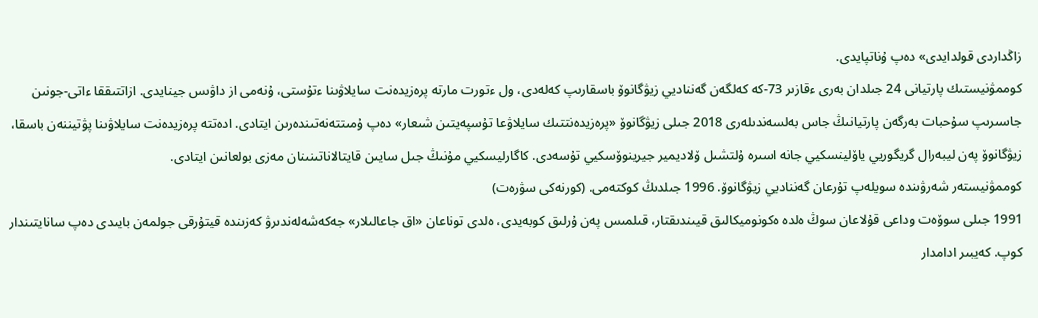زاڭداردى قولدايدى» دەپ ۇناتپايدى.
كوممۋنيستىك پارتيانى 24 جىلدان بەرى ءقازىر 73-كە كەلگەن گەنناديي زيۋگانوۆ باسقارىپ كەلەدى، ول ءتورت مارتە پرەزيدەنت سايلاۋىنا ءتۇستى، ۇنەمى از داۋىس جينايدى. ازاتتىققا ءاتى-جونىن جاسىرىپ سۇحبات بەرگەن پارتيانىڭ جاس بەلسەندىلەرى 2018 جىلى زيۋگانوۆ «پرەزيدەنتتىك سايلاۋعا تۇسپەيتىن شىعار» دەپ ۇمىتتەنەتىندەرىن ايتادى. ادەتتە پرەزيدەنت سايلاۋىنا پۋتيننەن باسقا، زيۋگانوۆ پەن ليبەرال گريگوريي ياۆلينسكيي جانە اسىرە ۇلتشىل ۆلاديمير جيرينوۆسكيي تۇسەدى. كاگارليسكيي مۇنىڭ جىل سايىن قايتالاناتىنىنان مەزى بولعانىن ايتادى.
كوممۋنيستەر شەرۋىندە سويلەپ تۇرعان گەنناديي زيۋگانوۆ. 1996 جىلدىڭ كوكتەمى. (كورنەكى سۋرەت)
1991 جىلى سوۆەت وداعى قۇلاعان سوڭ ەلدە ەكونوميكالىق قيىندىقتار، قىلمىس پەن ۇرلىق كوبەيدى، ەلدى توناعان «اق جاعالىلار» جەكەشەلەندىرۋ كەزىندە قيتۇرقى جولمەن بايىدى دەپ سانايتىندار كوپ. كەيبىر ادامدار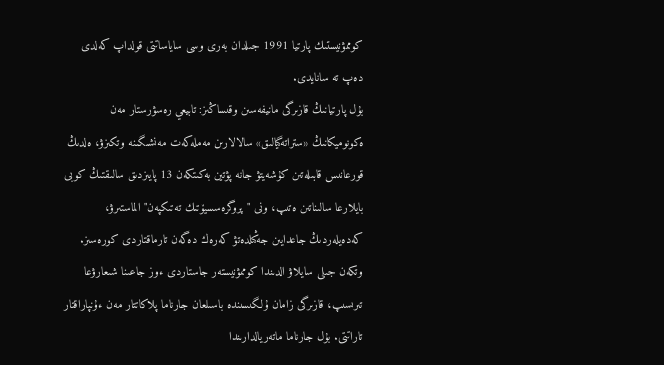كوممۋنيستىك پارتيا 1991 جىلدان بەرى وسى ساياساتتى قولداپ كەلدى دەپ تە سانايدى.
بۇل پارتيانىڭ قازىرگى مانيفەسىن وقىساڭىز: تابيعي رەسۋرستار مەن ەكونوميكانىڭ «ستراتەگيالىق» سالالارىن مەملەكەت مەنشىگىنە وتكىزۋ، ەلدىڭ قورعانىس قابىلەتىن كۇشەيتۋ جانە پۋتين بەكىتكەن 13 پايىزدىق سالىقتىڭ كوبى بايلارعا سالىناتىن ەتىپ، ونى "پروگرەسسيۆتىك تەتىكپەن" الماستىرۋ، كەدەيلەردىڭ جاعدايىن جەڭىلدەتۋ كەرەك دەگەن تارماقتاردى كورەسىز.
وتكەن جىلى سايلاۋ الدىندا كوممۋنيستەر جاستاردى ءوز جاعىنا شىعارۋعا تىرىسىپ، قازىرگى زامان ۇلگىسىندە باسىلعان جارناما پلاكاتتار مەن ءۇنپاراقتار تاراتتى. بۇل جارناما ماتەريالدارىندا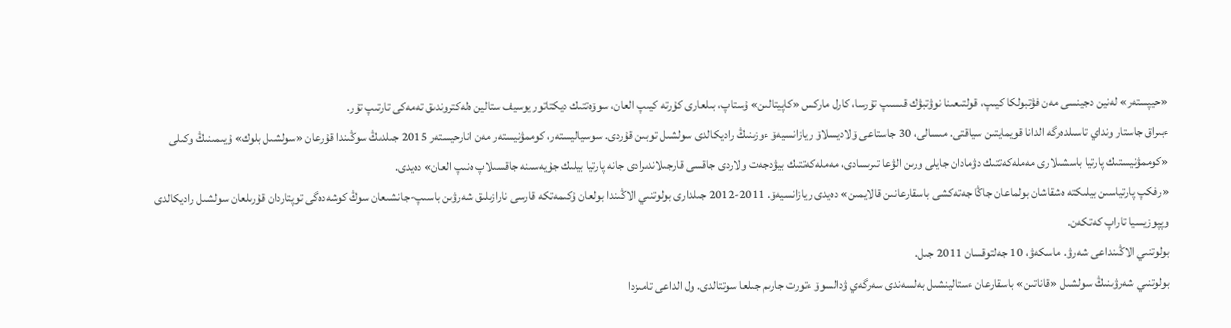«حيپستەر» لەنين دجينسى مەن فۋتبولكا كيىپ، قولتىعىنا نوۋتبۋك قىسىپ تۇرسا، كارل ماركس «كاپيتالىن» ۇستاپ، بىلعارى كۇرتە كيىپ العان، سوۆەتتىك ديكتاتور يوسيف ستالين ەلەكتروندىق تەمەكى تارتىپ تۇر.
ءبىراق جاستار ونداي تاسىلدەرگە الدانا قويمايتىن سياقتى. مىسالى، 30 جاستاعى ۆلاديسلاۆ ريازانسيەۆ ءوزىنىڭ راديكالدى سولشىل توبىن قۇردى. سوسياليستەر، كوممۋنيستەر مەن انارحيستەر 2015 جىلدىڭ سوڭىندا قۇرعان «سولشىل بلوك» ۇيىمىنىڭ وكىلى «كوممۋنيستىك پارتيا باسشىلارى مەملەكەتتىك دۋمادان جايلى ورىن الۋعا تىرىسادى، مەملەكەتتىك بيۋدجەت ولاردى جاقسى قارجىلاندىرادى جانە پارتيا بيلىك جۇيەسىنە جاقسىلاپ ەنىپ العان» دەيدى.
«رفكپ پارتياسىن بيلىكتە ەشقاشان بولماعان جاڭا جەتەكشى باسقارعانىن قالايمىن» دەيدى ريازانسيەۆ. 2011-2012 جىلدارى بولوتنىي الاڭىندا بولعان ۇكىمەتكە قارسى نارازىلىق شەرۋىن باسىپ-جانشىعان سوڭ كوشەدەگى توپتاردان قۇرىلعان سولشىل راديكالدى وپپوزيسيا تاراپ كەتكەن.
بولوتنىي الاڭىنداعى شەرۋ. ماسكەۋ، 10 جەلتوقسان 2011 جىل.
بولوتنىي شەرۋىنىڭ سولشىل «قاناتىن» باسقارعان ءستالينشىل بەلسەندى سەرگەي ۋدالسوۆ ءتورت جارىم جىلعا سوتتالدى. ول الداعى تامىزدا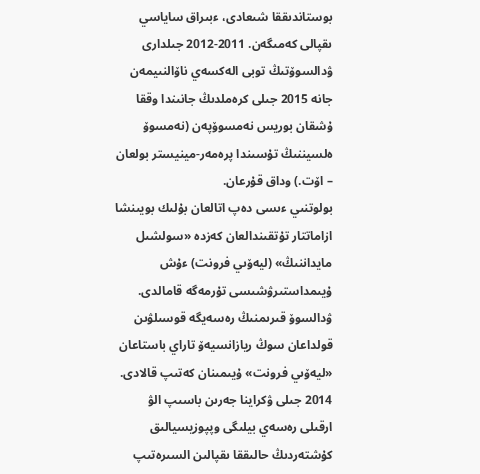بوستاندىققا شىعادى، ءبىراق ساياسي ىقپالى كەمىگەن. 2011-2012 جىلدارى ۋدالسوۆتىڭ توبى الەكسەي ناۆالنىيمەن جانە 2015 جىلى كرەملدىڭ جانىندا وققا ۇشقان بوريس نەمسوۆپەن (نەمسوۆ ەلسيننىڭ تۇسىندا پرەمەر-مينيستر بولعان – اۆت.) وداق قۇرعان.
بولوتنىي ءىسى دەپ اتالعان بۇلىك بويىنشا ازاماتتار تۇتقىندالعان كەزدە «سولشىل مايداننىڭ» (ليەۆىي فرونت) ءۇش ۇيىمداستىرۋشىسى تۇرمەگە قامالدى. ۋدالسوۆ قىرىمنىڭ رەسەيگە قوسىلۋىن قولداعان سوڭ ريازانسيەۆ تاراي باستاعان «ليەۆىي فرونت» ۇيىمىنان كەتىپ قالادى.
2014 جىلى ۋكراينا جەرىن باسىپ الۋ ارقىلى رەسەي بيلىگى وپپوزيسيالىق كۇشتەردىڭ حالىققا ىقپالىن السىرەتىپ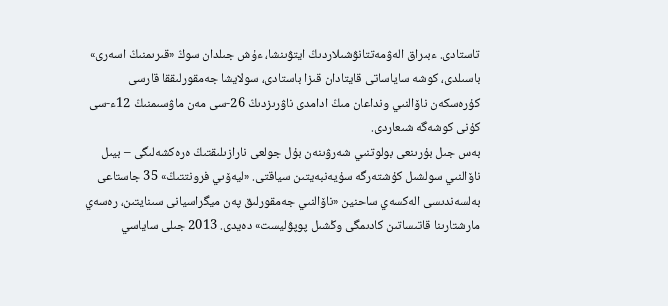تاستادى. ءبىراق الەۋمەتتانۋشىلاردىڭ ايتۋىنشا، ءۇش جىلدان سوڭ «قىرىمنىڭ اسەرى» باسىلدى، كوشە ساياساتى قايتادان قىزا باستادى، سولايشا جەمقورلىققا قارسى كۇرەسكەن ناۆالنىي ونداعان مىڭ ادامدى ناۋرىزدىڭ 26-سى مەن ماۋسىمنىڭ 12ء-سى كۇنى كوشەگە شىعاردى.
بەس جىل بۇرىنعى بولوتنىي شەرۋىنەن بۇل جولعى نارازىلىقتىڭ ەرەكشەلىگى – بيىل ناۆالنىي سولشىل كۇشتەرگە سۇيەنبەيتىن سياقتى. «ليەۆىي فرونتتىڭ» 35 جاستاعى بەلسەندىسى الەكسەي ساحنين «ناۆالنىي جەمقورلىق پەن ميگراسيانى سىنايتىن، رەسەي مارشتارىنا قاتىساتىن كادىمگى وڭشىل پوپۋليست» دەيدى. 2013 جىلى ساياسي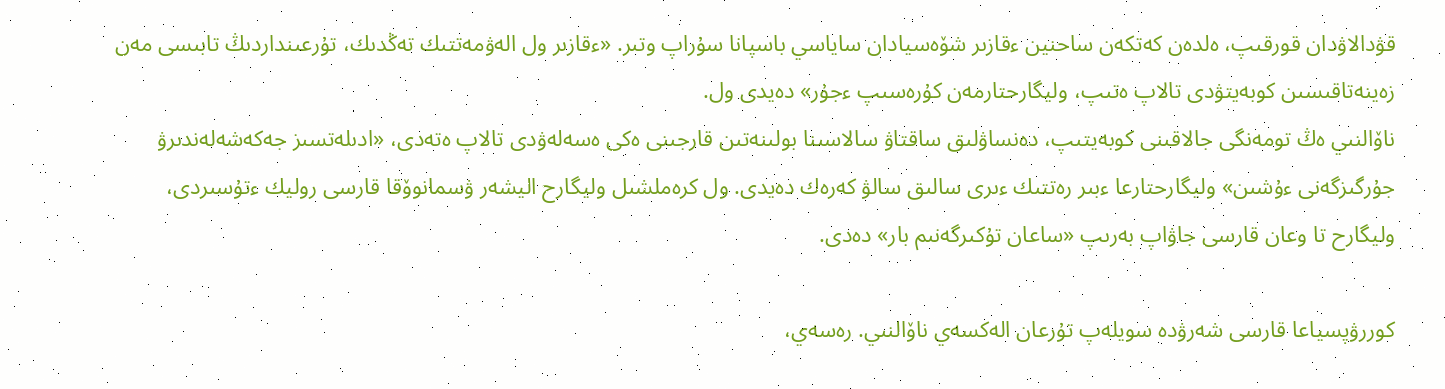قۋدالاۋدان قورقىپ، ەلدەن كەتكەن ساحنين ءقازىر شۆەسيادان ساياسي باسپانا سۇراپ وتىر. «ءقازىر ول الەۋمەتتىك تەڭدىك، تۇرعىنداردىڭ تابىسى مەن زەينەتاقىسىن كوبەيتۋدى تالاپ ەتىپ، وليگارحتارمەن كۇرەسىپ ءجۇر» دەيدى ول.
ناۆالنىي ەڭ تومەنگى جالاقىنى كوبەيتىپ، دەنساۋلىق ساقتاۋ سالاسىنا بولىنەتىن قارجىنى ەكى ەسەلەۋدى تالاپ ەتەدى، «ادىلەتسىز جەكەشەلەندىرۋ جۇرگىزگەنى ءۇشىن» وليگارحتارعا ءبىر رەتتىك ءىرى سالىق سالۋ كەرەك دەيدى. ول كرەملشىل وليگارح اليشەر ۋسمانوۆقا قارسى روليك ءتۇسىردى، وليگارح تا وعان قارسى جاۋاپ بەرىپ «ساعان تۇكىرگەنىم بار» دەدى.

كوررۋپسياعا قارسى شەرۋدە سويلەپ تۇرعان الەكسەي ناۆالنىي. رەسەي،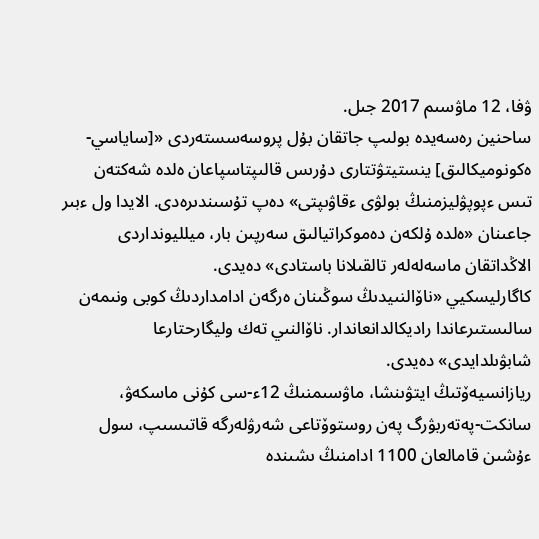ۋفا، 12 ماۋسىم 2017 جىل.
ساحنين رەسەيدە بولىپ جاتقان بۇل پروسەسستەردى «[ساياسي-ەكونوميكالىق] ينستيتۋتتارى دۇرىس قالىپتاسپاعان ەلدە شەكتەن تىس ءپوپۋليزمنىڭ بولۋى ءقاۋىپتى» دەپ تۇسىندىرەدى. الايدا ول ءبىر جاعىنان «ەلدە ۇلكەن دەموكراتيالىق سەرپىن بار، ميلليونداردى الاڭداتقان ماسەلەلەر تالقىلانا باستادى» دەيدى.
كاگارليسكيي «ناۆالنىيدىڭ سوڭىنان ەرگەن ادامداردىڭ كوبى ونىمەن سالىستىرعاندا راديكالدانعاندار. ناۆالنىي تەك وليگارحتارعا شابۋىلدايدى» دەيدى.
ريازانسيەۆتىڭ ايتۋىنشا، ماۋسىمنىڭ 12ء-سى كۇنى ماسكەۋ، سانكت-پەتەربۋرگ پەن روستوۆتاعى شەرۋلەرگە قاتىسىپ، سول ءۇشىن قامالعان 1100 ادامنىڭ ىشىندە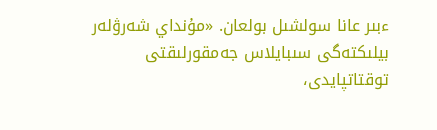ءبىر عانا سولشىل بولعان. «مۇنداي شەرۋلەر بيلىكتەگى سىبايلاس جەمقورلىقتى توقتاتپايدى،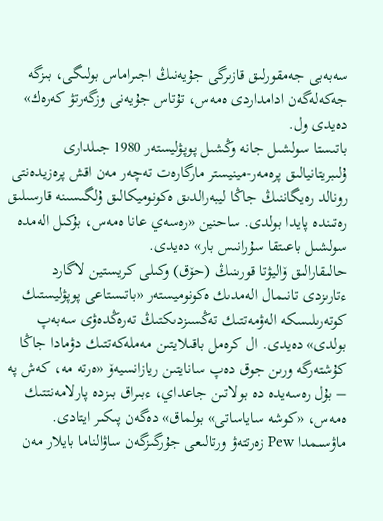سەبەبى جەمقورلىق قازىرگى جۇيەنىڭ اجىراماس بولىگى، بىزگە جەكەلەگەن ادامداردى ەمەس، تۇتاس جۇيەنى وزگەرتۋ كەرەك» دەيدى ول.
باتىستا سولشىل جانە وڭشىل پوپۋليستەر 1980 جىلدارى ۇلىبريتانيالىق پرەمەر-مينيستر مارگارەت تەچەر مەن اقش پرەزيدەنتى رونالد رەيگاننىڭ جاڭا ليبەرالدىق ەكونوميكالىق ۇلگىسىنە قارسىلىق رەتىندە پايدا بولدى. ساحنين «رەسەي عانا ەمەس، بۇكىل الەمدە سولشىل باعىتقا سۇرانىس بار» دەيدى.
حالىقارالىق ۆاليۋتا قورىنىڭ (حۆق) وكىلى كريستين لاگارد ءتارىزدى تانىمال الەمدىك ەكونوميستەر «باتىستاعى پوپۋليستىك كوتەرىلىسكە الەۋمەتتىك تەڭسىزدىكتىڭ تەرەڭدەۋى سەبەپ بولدى» دەيدى. ال كرەمل باقىلايتىن مەملەكەتتىك دۋمادا جاڭا كۇشتەرگە ورىن جوق دەپ سانايتىن ريازانسيەۆ «ەرتە مە، كەش پە – بۇل رەسەيدە دە بولاتىن جاعداي، ءبىراق بىزدە پارلامەنتتىك ەمەس، «كوشە ساياساتى» بولماق» دەگەن پىكىر ايتادى.
ماۋسىمدا Pew زەرتتەۋ ورتالىعى جۇرگىزگەن ساۋالناما بايلار مەن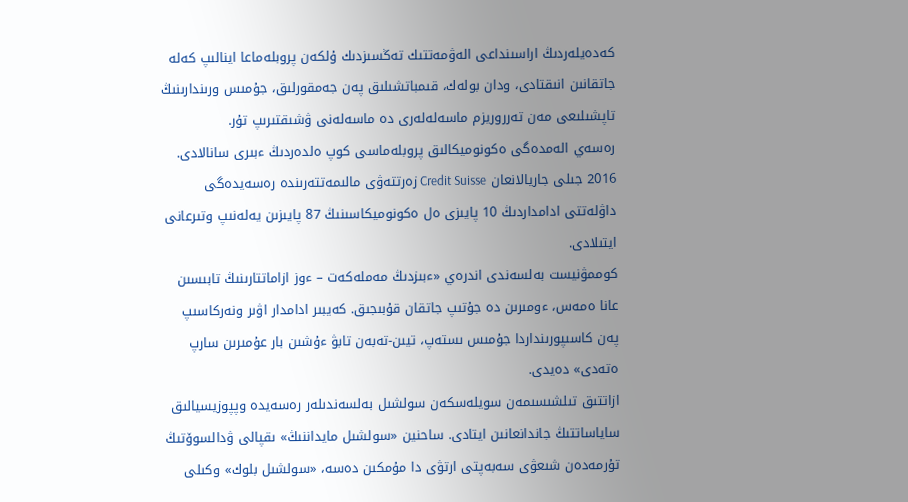كەدەيلەردىڭ اراسىنداعى الەۋمەتتىك تەڭسىزدىك ۇلكەن پروبلەماعا اينالىپ كەلە جاتقانىن انىقتادى، ودان بولەك، قىمباتشىلىق پەن جەمقورلىق، جۇمىس ورىندارىنىڭ تاپشىلىعى مەن تەرروريزم ماسەلەلەرى دە ماسەلەنى ۋشىقتىرىپ تۇر.
رەسەي الەمدەگى ەكونوميكالىق پروبلەماسى كوپ ەلدەردىڭ ءبىرى سانالادى. 2016 جىلى جاريالانعان Credit Suisse زەرتتەۋى مالىمەتتەرىندە رەسەيدەگى داۋلەتتى ادامداردىڭ 10 پايىزى ەل ەكونوميكاسىنىڭ 87 پايىزىن يەلەنىپ وتىرعانى ايتىلادى.
كوممۋنيست بەلسەندى اندرەي «ءبىزدىڭ مەملەكەت – ءوز ازاماتتارىنىڭ تابىسىن عانا ەمەس، ءومىرىن دە جۇتىپ جاتقان قۇبىجىق. كەيبىر ادامدار اۋىر ونەركاسىپ پەن كاسىپورىنداردا جۇمىس ىستەپ، تيىن-تەبەن تابۋ ءۇشىن بار عۇمىرىن سارپ ەتەدى» دەيدى.
ازاتتىق تىلشىسىمەن سويلەسكەن سولشىل بەلسەندىلەر رەسەيدە وپپوزيسيالىق ساياساتتىڭ جاندانعانىن ايتادى. ساحنين «سولشىل مايداننىڭ» ىقپالى ۋدالسوۆتىڭ تۇرمەدەن شىعۋى سەبەپتى ارتۋى دا مۇمكىن دەسە، «سولشىل بلوك» وكىلى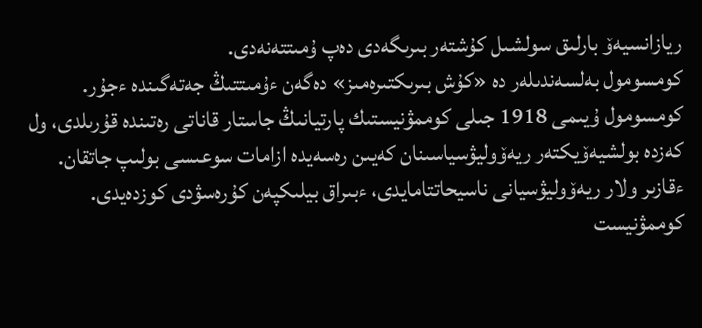ريازانسيەۆ بارلىق سولشىل كۇشتەر بىرىگەدى دەپ ۇمىتتەنەدى.
كومسومول بەلسەندىلەر دە «كۇش بىرىكتىرەمىز» دەگەن ءۇمىتتىڭ جەتەگىندە ءجۇر. كومسومول ۇيىمى 1918 جىلى كوممۋنيستىك پارتيانىڭ جاستار قاناتى رەتىندە قۇرىلدى، ول كەزدە بولشيەۆيكتەر ريەۆوليۋسياسىنان كەيىن رەسەيدە ازامات سوعىسى بولىپ جاتقان. ءقازىر ولار ريەۆوليۋسيانى ناسيحاتتامايدى، ءبىراق بيلىكپەن كۇرەسۋدى كوزدەيدى.
كوممۋنيست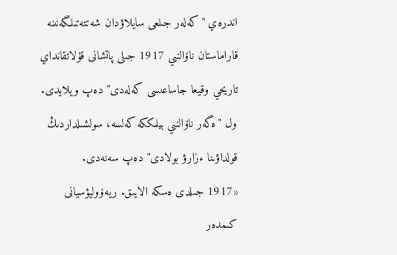اندرەي "كەلەر جىلعى سايلاۋدان شەتتەتىلگەنىنە قاراماستان ناۆالنىي 1917 جىلى پاتشانى قۇلاتقانداي تاريحي وقيعا جاساعىسى كەلەدى" دەپ ويلايدى. ول "ەگەر ناۆالنىي بيلىككە كەلسە، سولشىلداردىڭ قولداۋىنا ءزارۋ بولادى" دەپ سەنەدى.
«1917 جىلدى ەسكە الايىق. ريەۆوليۋسيانى كىمدەر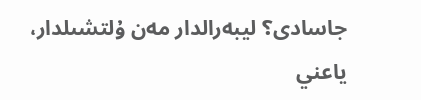جاسادى؟ ليبەرالدار مەن ۇلتشىلدار، ياعني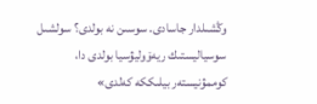وڭشىلدار جاسادى. سوسىن نە بولدى؟ سولشىل سوسياليستىك ريەۆوليۋسيا بولدى دا، كوممۋنيستەر بيلىككە كەلدى»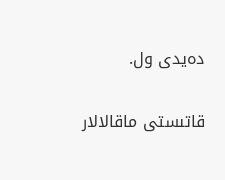دەيدى ول.

قاتىستى ماقالالار